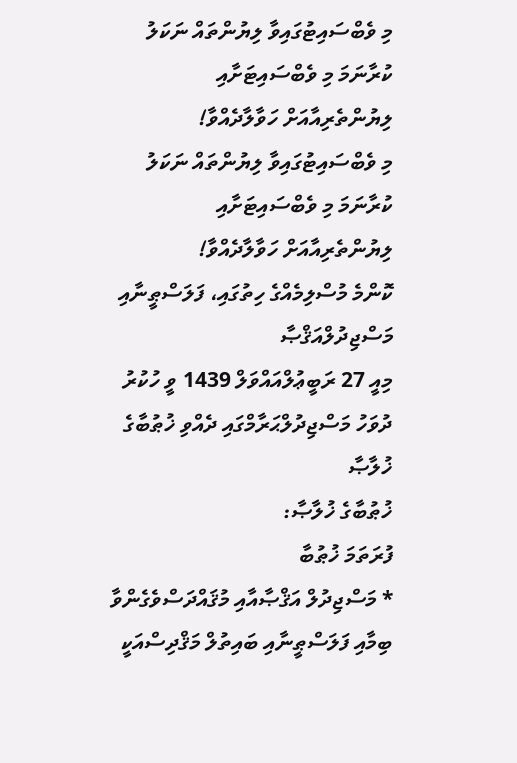މި ވެބްސައިޓުގައިވާ ލިޔުންތައް ނަކަލު ކުރާނަމަ މި ވެބްސައިޓަށާއި ލިޔުންތެރިއާއަށް ހަވާލާދެއްވާ!
މި ވެބްސައިޓުގައިވާ ލިޔުންތައް ނަކަލު ކުރާނަމަ މި ވެބްސައިޓަށާއި ލިޔުންތެރިއާއަށް ހަވާލާދެއްވާ!
ކޮންމެ މުސްލިމެއްގެ ހިތުގައި، ފަލަސްޠީނާއި މަސްޖިދުލްއަޤްޞާ
މިއީ 27 ރަބީޢުލްއައްވަލް 1439 ވީ ހުކުރު ދުވަހު މަސްޖިދުލްޙަރާމްގައި ދެއްވި ޚުޠުބާގެ ޚުލާޞާ
ޚުޠުބާގެ ޚުލާޞާ:
ފުރަތަމަ ޚުޠުބާ
* މަސްޖިދުލް އަޤްޞާއާއި މުޤައްދަސްވެގެންވާ ބިމާއި ފަލަސްޠީނާއި ބައިތުލް މަޤްދިސްއަކީ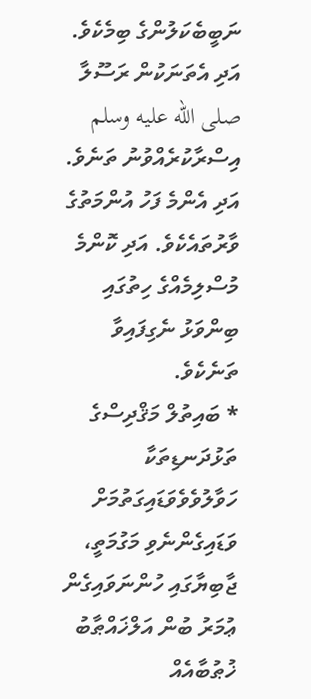ނަބީބެކަލުންގެ ބިމެކެވެ. އަދި އެތަނަކުން ރަސޫލާ صلى الله عليه وسلم އިސްރާކުރެއްވުނު ތަނެވެ. އަދި އެންމެ ފަހު އުންމަތުގެ ވާރުތައެކެވެ. އަދި ކޮންމެ މުސްލިމެއްގެ ހިތުގައި ބިންވަޅު ނެގިފައިވާ ތަނެކެވެ.
* ބައިތުލް މަޤްދިސްގެ ތަޅުދަނޑިތަކާ ހަވާލުވެވެވަޑައިގަތުމަށް ވަޑައިގެންނެވި މަގުމަތީ، ޖާބިޔާގައި ހުންނަވައިގެން ޢުމަރު ބުން އަލްޚައްޠާބު ޚުޠުބާއެއް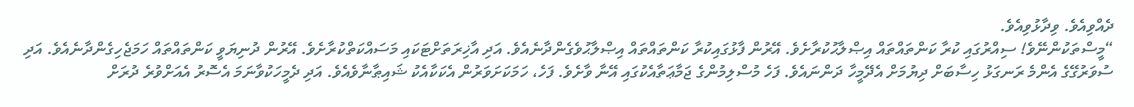ދެއްވިއެވެ. ވިދާޅުވިއެވެ.
“މީސްތަކުންނޭވެ! ސިއްރުގައި ކުރާ ކަންތައްތައް އިޞްލާޙުކުރާށެވެ. އޭރުން ފާޅުގައިކުރާ ކަންތައްތައް އިޞްލާޙުވެގެންދާނެއެވެ. އަދި އާޚިރަތަށްޓަކައި މަސައްކަތްކުރާށެވެ. އޭރުން ދުނިޔަވީ ކަންތައްތައް ހަމަޖެހިގެންދާނެއެވެ. އަދި ސުވަރުގޭގެ އެންމެ ރަނގަޅު ހިސާބަށް ދިޔުމަށް އެދޭމީހާ ދަންނައެވެ. ފަހެ މުސްލިމުންގެ ޖަމާޢަތާއެކުގައި އޭނާ ވާށެވެ. ފަހެ، ހަމަކަށަވަރުން އެކަކާއެކު ޝައިޠާނާވެއެވެ. އަދި ދެމީހަކުވާނަމަ އެސޮރު އެއަށްވުރެ ދުރަށް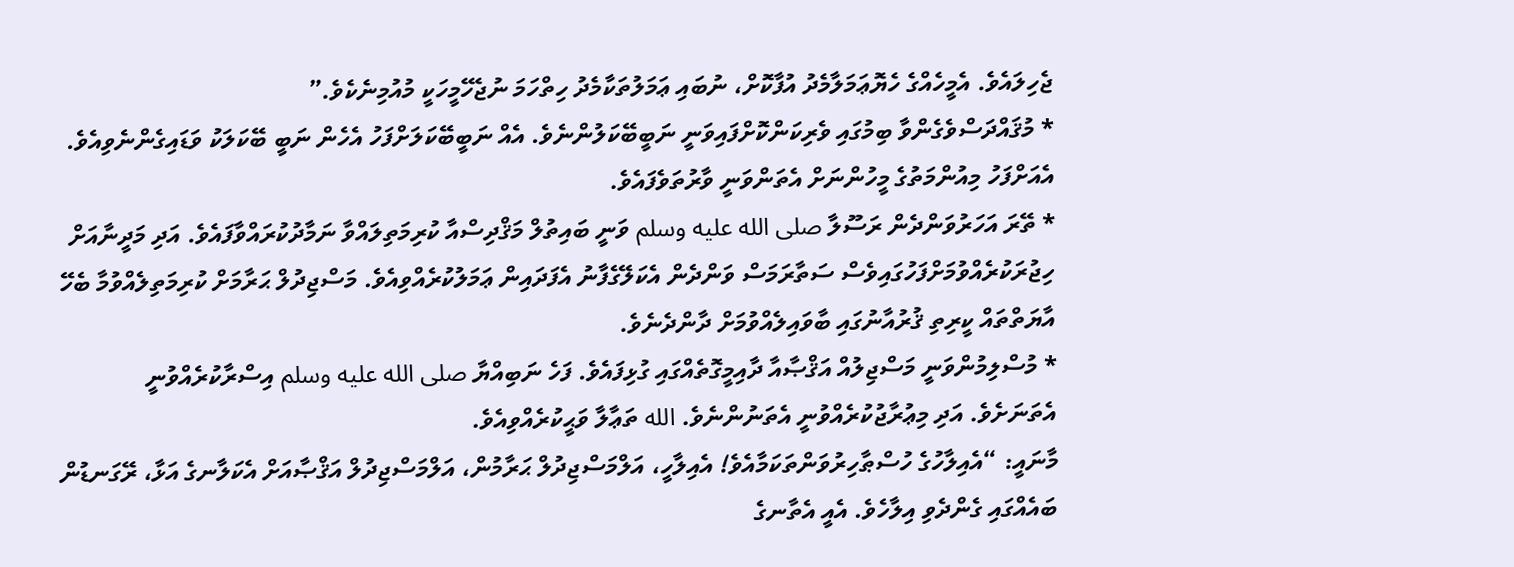ޖެހިލައެވެ. އެމީހެއްގެ ހެޔޮޢަމަލާމެދު އުފާކޮށް، ނުބައި ޢަމަލުތަކާމެދު ހިތްހަމަ ނުޖެހޭމީހަކީ މުއުމިނެކެވެ.”
* މުޤައްދަސްވެގެންވާ ބިމުގައި ވެރިކަންކޮށްފައިވަނީ ނަބީބޭކަލުންނެވެ. އެއް ނަބީބޭކަލަށްފަހު އެހެން ނަބީ ބޭކަލަކު ވަޑައިގެންނެވިއެވެ. އެއަށްފަހު މިއުންމަތުގެ މީހުންނަށް އެތަންވަނީ ވާރުތަވެފައެވެ.
* ތޭރަ އަހަރުވަންދެން ރަސޫލާ صلى الله عليه وسلم ވަނީ ބައިތުލް މަޤްދިސްއާ ކުރިމަތިލައްވާ ނަމާދުކުރައްވާފައެވެ. އަދި މަދީނާއަށް ހިޖުރަކުރެއްވުމަށްފަހުގައިވެސް ސަތާރަމަސް ވަންދެން އެކަލޭގެފާނު އެފަދައިން ޢަމަލުކުރެއްވިއެވެ. މަސްޖިދުލް ޙަރާމަށް ކުރިމަތިލެއްވުމާ ބެހޭ އާޔަތްތައް ކީރިތި ޤުރުއާނުގައި ބާވައިލެއްވުމަށް ދާންދެނެވެ.
* މުސްލިމުންވަނީ މަސްޖިލުއް އަޤްޞާއާ ދާއިމީގޮތެއްގައި ގުޅިފައެވެ. ފަހެ ނަބިއްޔާ صلى الله عليه وسلم އިސްރާކުރެއްވުނީ އެތަނަށެވެ. އަދި މިޢުރާޖުކުރެއްވުނީ އެތަނުންނެވެ. الله ތަޢާލާ ވަޙީކުރެއްވިއެވެ.
މާނައީ: “އެއިލާހުގެ ހުސްޠާހިރުވަންތަކަމާއެވެ! އެއިލާހީ، އަލްމަސްޖިދުލް ޙަރާމުން، އަލްމަސްޖިދުލް އަޤްޞާއަށް އެކަލާނގެ އަޅާ، ރޭގަނޑުން ބައެއްގައި ގެންދެވި އިލާހެވެ. އެއީ އެތާނގެ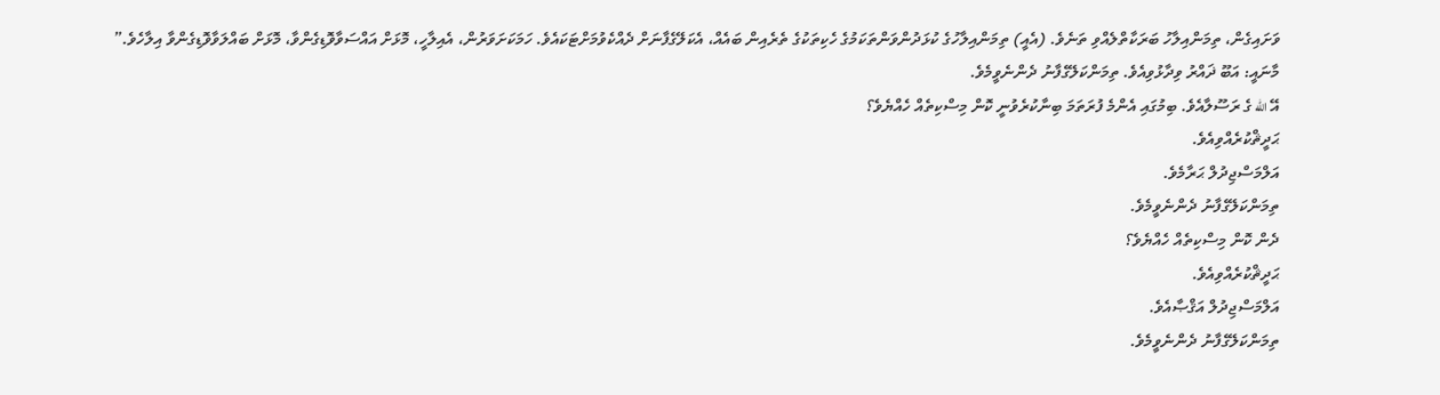ވަށައިގެން، ތިމަންއިލާހު ބަރަކާތްލެއްވި ތަނެވެ. (އެއީ) ތިމަންއިލާހުގެ ކުޅަދުންވަންތަކަމުގެ ހެކިތަކުގެ ތެރެއިން ބައެއް، އެކަލޭގެފާނަށް ދެއްކެވުމަށްޓަކައެވެ. ހަމަކަށަވަރުން، އެއިލާހީ، މޮޅަށް އައްސަވާވޮޑިގެންވާ، މޮޅަށް ބައްލަވާވޮޑިގެންވާ އިލާހެވެ.”
މާނައީ: އަބޫ ޛައްރު ވިދާޅުވިއެވެ. ތިމަންކަލޭގެފާނު ދެންނެވީމެވެ.
އޭ الله ގެ ރަސޫލާއެވެ. ބިމުގައި އެންމެ ފުރަތަމަ ބިނާކުރެވުނީ ކޮން މިސްކިތެއް ހެއްޔެވެ؟
ޙަދީޘްކުރެއްވިއެވެ.
އަލްމަސްޖިދުލް ޙަރާމެވެ.
ތިމަންކަލޭގެފާނު ދެންނެވީމެވެ.
ދެން ކޮން މިސްކިތެއް ހެއްޔެވެ؟
ޙަދީޘްކުރެއްވިއެވެ.
އަލްމަސްޖިދުލް އަޤްޞާއެވެ.
ތިމަންކަލޭގެފާނު ދެންނެވީމެވެ.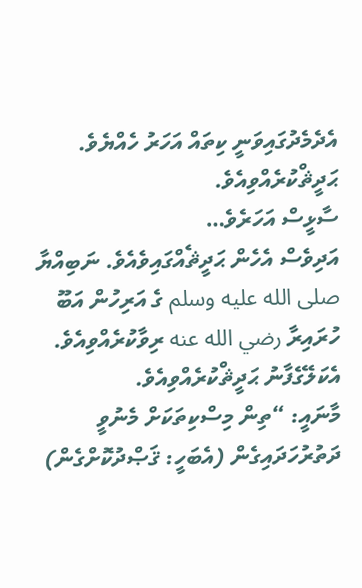އެދެމެދުގައިވަނީ ކިތައް އަހަރު ހެއްޔެވެ.
ޙަދީޘްކުރެއްވިއެވެ.
ސާޅީސް އަހަރެވެ…
އަދިވެސް އެހެން ޙަދީޘެއްގައިވެއެވެ. ނަބިއްޔާ صلى الله عليه وسلم ގެ އަރިހުން އަބޫ ހުރައިރާ رضي الله عنه ރިވާކުރެއްވިއެވެ. އެކަލޭގެފާނު ޙަދީޘްކުރެއްވިއެވެ.
މާނައީ: “ތިން މިސްކިތަކަށް މެނުވީ ދަތުރުހަދައިގެން (އެބަހީ: ޤަޞްދުކޮށްގެން)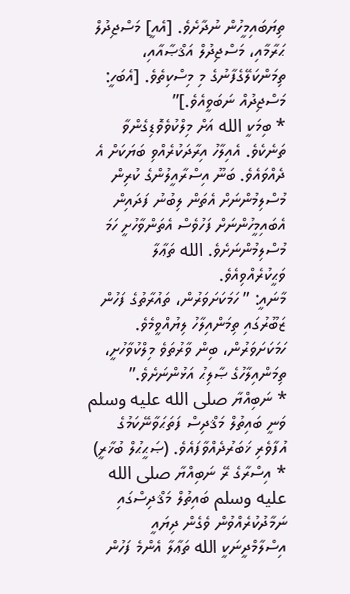ތިޔަބައިމީހުން ނުދާށެވެ. [އެއީ] މަސްޖިދުލް ޙަރާމާއި، މަސްޖިދުލް އަޤްޞާއާއި، ތިމަންކަލޭގެފާނުގެ މި މިސްކިތެވެ. [އެބަހީ: މަސްޖިދުއް ނަބަވީއެވެ.]”
* ބިމަކީ الله އަށް މިލްކުވެވޮޑިގެންވާ ތަނެކެވެ. އެއިލާހު އިރާދަކުރެއްވި ބަޔަކަށް އެ ދެއްވައެވެ. ބަނޫ އިސްރާއީލުންގެ ކުރިން މުސްލިމުންނަށް އެތަން ލިބުނު ފަދައިން އެބައިމީހުންނަށް ފަހުވެސް އެތަންވާހުށީ ހަމަ މުސްލިމުންނަށެވެ. الله ތަޢާލާ ވަޙީކުރެއްވިއެވެ.
މާނައީ: ” ހަމަކަށަވަރުން، ތައުރާތުގެ ފަހުން ޒަބޫރުގައި ތިމަންއިލާހު ލިޔުއްވީމެވެ. ހަމަކަށަވަރުން، ބިން ވާރުތަވެ މިލްކުވާހުށީ، ތިމަންއިލާހުގެ ޞާލިޙު އަޅުންނަށެވެ.”
* ނަބިއްޔާ صلى الله عليه وسلم ވަނީ ބައިތުލް މަޤްދިސް ފަތަޙަވާނޭކަމުގެ އުފާވެރި ޚަބަރުދެއްވާފައެވެ. (ޞަޙީޙުލް ބުޚާރީ)
* އިސްރާގެ ރޭ ނަބިއްޔާ صلى الله عليه وسلم ބައިތުލް މަޤްދިސްގައި ނަމާދުކުރެއްވުން ވެގެން ދިޔައީ އިސްލާމްދީނަކީ الله ތަޢާލާ އެންމެ ފަހުން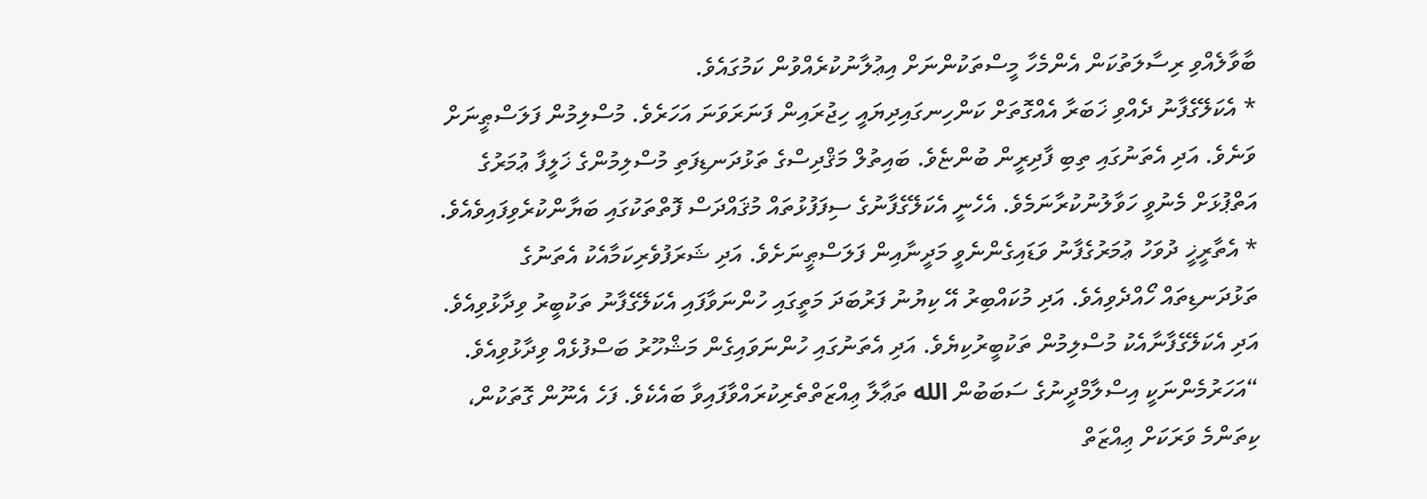ބާވާލެއްވި ރިސާލަތުކަން އެންމެހާ މީސްތަކުންނަށް އިޢުލާނުކުރެއްވުން ކަމުގައެވެ.
* އެކަލޭގެފާނު ދެއްވި ޚަބަރާ އެއްގޮތަށް ކަންހިނގައިދިޔައީ ހިޖުރައިން ފަނަރަވަނަ އަހަރެވެ. މުސްލިމުން ފަލަސްޠީނަށް ވަނެވެ. އަދި އެތަނުގައި ތިބި ފާދިރީން ބުންޏެވެ. ބައިތުލް މަޤްދިސްގެ ތަޅުދަނޑިފަތި މުސްލިމުންގެ ޚަލީފާ ޢުމަރުގެ އަތްޕުޅަށް މެނުވީ ހަވާލުނުކުރާނަމެވެ. އެހެނީ އެކަލޭގެފާނުގެ ސިފަފުޅުތައް މުޤައްދަސް ފޮތްތަކުގައި ބަޔާންކުރެވިފައިވެއެވެ.
* އެތާރީޚީ ދުވަހު ޢުމަރުގެފާނު ވަޑައިގެންނެވީ މަދީނާއިން ފަލަސްޠީނަށެވެ. އަދި ޝަރަފުވެރިކަމާއެކު އެތަނުގެ ތަޅުދަނޑިތައް ހޯއްދެވިއެވެ. އަދި މުކައްބިރު އޭ ކިޔުނު ފަރުބަދަ މަތީގައި ހުންނަވާފައި އެކަލޭގެފާނު ތަކުބީރު ވިދާޅުވިއެވެ. އަދި އެކަލޭގެފާނާއެކު މުސްލިމުން ތަކުބީރުކިޔެވެ. އަދި އެތަނުގައި ހުންނަވައިގެން މަޝްހޫރު ބަސްފުޅެއް ވިދާޅުވިއެވެ.
“އަހަރުމެންނަކީ އިސްލާމްދީނުގެ ސަބަބުން الله ތަޢާލާ ޢިއްޒަތްތެރިކުރައްވާފައިވާ ބައެކެވެ. ފަހެ އެނޫން ގޮތަކުން، ކިތަންމެ ވަރަކަށް ޢިއްޒަތް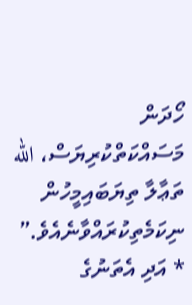ހޯދަން މަސައްކަތްކުރިޔަސް، الله ތަޢާލާ ތިޔަބައިމީހުން ނިކަމެތިކުރައްވާނެއެވެ.”
* އަދި އެތަނުގެ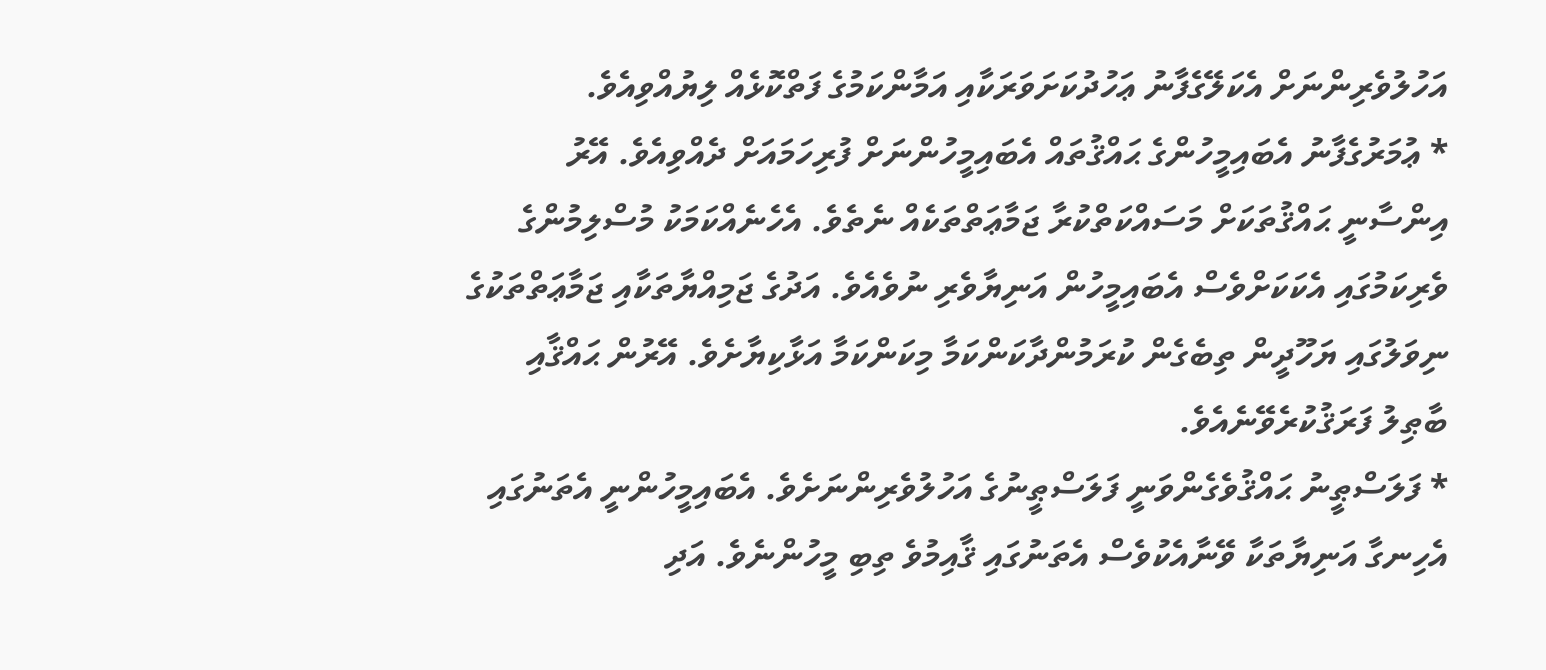އަހުލުވެރިންނަށް އެކަލޭގެފާނު ޢަހުދުކަށަވަރަކާއި އަމާންކަމުގެ ފަތްކޮޅެއް ލިޔުއްވިއެވެ.
* ޢުމަރުގެފާނު އެބައިމީހުންގެ ޙައްޤުތައް އެބައިމީހުންނަށް ފުރިހަމައަށް ދެއްވިއެވެ. އޭރު އިންސާނީ ޙައްޤުތަކަށް މަސައްކަތްކުރާ ޖަމާޢަތްތަކެއް ނެތެވެ. އެހެނެއްކަމަކު މުސްލިމުންގެ ވެރިކަމުގައި އެކަކަށްވެސް އެބައިމީހުން އަނިޔާވެރި ނުވެއެވެ. އަދުގެ ޖަމިއްޔާތަކާއި ޖަމާޢަތްތަކުގެ ނިވަލުގައި ޔަހޫދީން ތިބެގެން ކުރަމުންދާކަންކަމާ މިކަންކަމާ އަޅާކިޔާށެވެ. އޭރުން ޙައްޤާއި ބާޠިލު ފަރަޤުކުރެވޭނެއެވެ.
* ފަލަސްޠީނު ޙައްޤުވެގެންވަނީ ފަލަސްޠީނުގެ އަހުލުވެރިންނަށެވެ. އެބައިމީހުންނީ އެތަނުގައި އެހިނގާ އަނިޔާތަކާ ވޭނާއެކުވެސް އެތަނުގައި ޤާއިމުވެ ތިބި މީހުންނެވެ. އަދި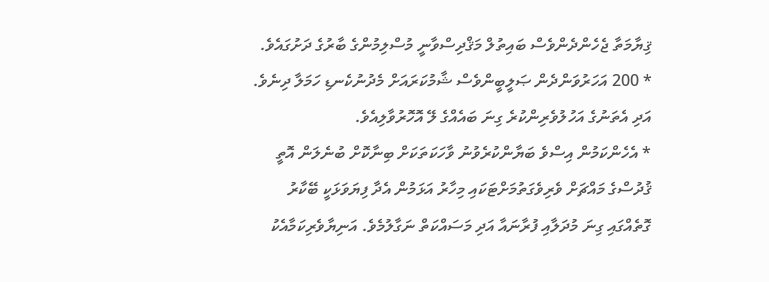ޤިޔާމަތާ ޖެހެންދެންވެސް ބައިތުލް މަޤްދިސްވާނީ މުސްލިމުންގެ ބާރުގެ ދަށުގައެވެ.
* 200 އަހަރުވަންދެން ޞަލީބީންވެސް ޝާމުކަރައަށް މެދުނުކެނޑި ހަމަލާ ދިނެވެ. އަދި އެތަނުގެ އަހުލުވެރިންކުރެ ގިނަ ބައެއްގެ ލޭ އޮހޮރުވާލިއެވެ.
* އެހެންކަމުން އިސްވެ ބަޔާންކުރެވުނު ވާހަކަތަކަށް ބިނާކޮށް ބުނެލަން އޮތީ ޤުދުސްގެ މައްޗަށް ވެރިވެގަތުމަށްޓަކައި މިހާރު އަޅަމުން އެދާ ފިޔަވަޅަކީ ބޭކާރު ގޮތެއްގައި ގިނަ މުދަލާއި ފުރާނައާ އަދި މަސައްކަތް ނަގާލުމެވެ. އަނިޔާވެރިކަމާއެކު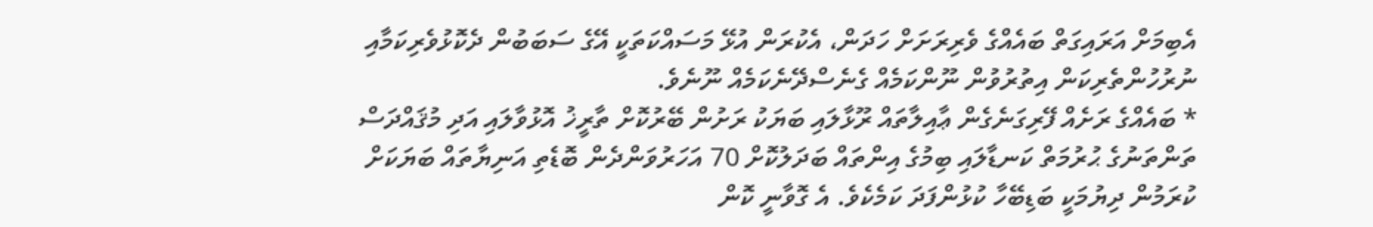އެބިމަށް އަރައިގަތް ބައެއްގެ ވެރިރަށަށް ހަދަން، އެކުރަން އުޅޭ މަސައްކަތަކީ އޭގެ ސަބަބުން ދެކޮޅުވެރިކަމާއި ނުރުހުންތެރިކަން އިތުރުވުން ނޫންކަމެއް ގެނެސްދޭނެކަމެއް ނޫނެވެ.
* ބައެއްގެ ރަށެއް ފޭރިގަނެގެން ޢާއިލާތައް ރޫޅާލައި ބަޔަކު ރަށުން ބޭރުކޮށް ތާރީޚު އޮޅުވާލައި އަދި މުޤައްދަސް ތަންތަނުގެ ޙުރުމަތް ކަނޑާލައި ބިމުގެ އިންތައް ބަދަލުކޮށް 70 އަހަރުވަންދެން ބޮޑެތި އަނިޔާތައް ބަޔަކަށް ކުރަމުން ދިޔުމަކީ ބަޑިބޭހާ ކުޅުންފަދަ ކަމެކެވެ. އެ ގޮވާނީ ކޮން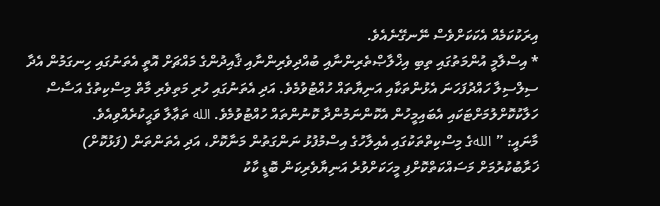އިރަކުކަމެއް އެކަކަށްވެސް ނޭނގޭނެއެވެ.
* އިސްލާމީ އުންމަތުގައި ތިބި އިޚްލާޞްތެރިންނާއި ބުއްދިވެރިންނާއި ޤާއިދުންގެ މައްޗަށް އޮތީ އެތަނުގައި ހިނގަމުން އެދާ ސިލްސިލާ ހައްދުފަހަނަ އެޅުންތަކާއި އަނިޔާތައް ހުއްޓުވުމެވެ. އަދި އެތަނުގައި ހުރި މަތިވެރި މާތް މިސްކިތުގެ އަސާސް ހަލާކުކޮށްލުމަށްޓަކައި އެބައިމީހުން އެކޮންނަމުންދާ ކޮނުންތައް ހުއްޓުވުމެވެ. الله ތަޢާލާ ވަޙީކުރެއްވިއެވެ.
މާނައީ: ” اللهގެ މިސްކިތްތަކުގައި އެއިލާހުގެ އިސްމުފުޅު ނަންގަތުން މަނާކޮށް، އަދި އެތަންތަން (ފަޅުކޮށް) ޚަރާބުކުރުމަށް މަސައްކަތްކޮށްފި މީހަކަށްވުރެ އަނިޔާވެރިކަން ބޮޑީ ކާކު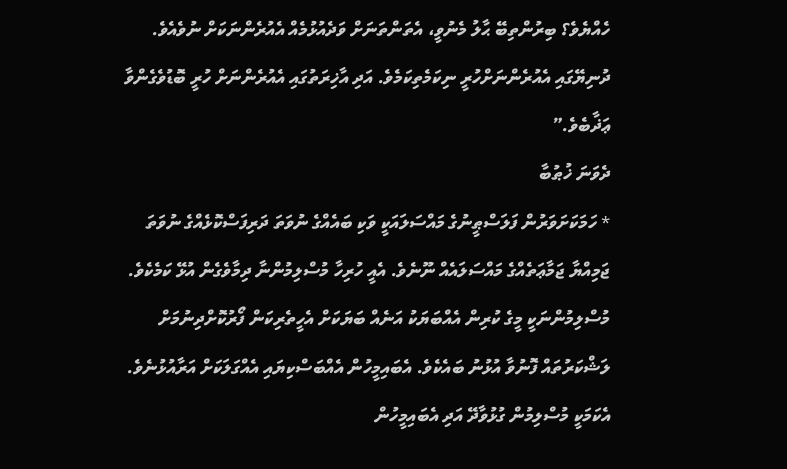ހެއްޔެވެ؟ ބިރުންތިބޭ ޙާލު މެނުވީ، އެތަންތަނަށް ވަދެއުޅުމެއް އެއުރެންނަކަށް ނުވެއެވެ. ދުނިޔޭގައި އެއުރެންނަށްހުރީ ނިކަމެތިކަމެވެ. އަދި އާޚިރަތުގައި އެއުރެންނަށް ހުރީ ބޮޑުވެގެންވާ ޢަޛާބެވެ.”
ދެވަނަ ޚުޠުބާ
* ހަމަކަށަވަރުން ފަލަސްޠީނުގެ މައްސަލައަކީ ވަކި ބައެއްގެ ނުވަތަ ދަރިފަސްކޮޅެއްގެ ނުވަތަ ޖަމިއްޔާ ޖަމާޢަތެއްގެ މައްސަލައެއް ނޫނެވެ. އެއީ ހުރިހާ މުސްލިމުންނާ ދިމާވެގެން އުޅޭ ކަމެކެވެ. މުސްލިމުންނަކީ މީގެ ކުރިން އެއްބަޔަކު އަނެއް ބަޔަކަށް އެހީތެރިކަން ފޯރުކޮށްދިނުމަށް ލަޝްކަރުތައް ފޮނުވާ އުޅުނު ބައެކެވެ. އެބައިމީހުން އެއްބަސްކިޔައި އެއްގަލަކަށް އަރާއުޅުނެވެ. އެކަމަކީ މުސްލިމުން ގުޅުވާދޭ އަދި އެބައިމީހުން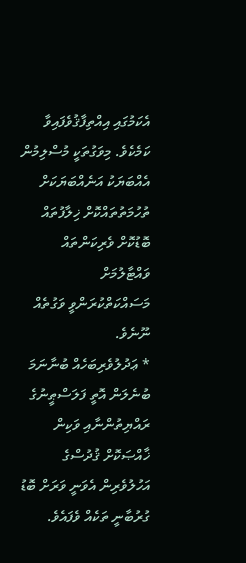އެކަމުގައި އިއްތިފާޤުވެފައިވާ ކަމެކެވެ. މިވަގުތަކީ މުސްލިމުން އެއްބަޔަކު އަނެއްބަޔަކަށް ތުހުމަތުތައްކޮށް ޚިލާފުތައް ބޮޑުކޮށް ވެރިކަންތައް ވައްޓާލުމަށް މަސައްކަތްކުރަންވީ ވަގުތެއް ނޫނެވެ.
* ޢަދުލުވެރިބަހެއް ބުނާނަމަ ބުނެލަން އޮތީ ފަލަސްޠީނުގެ ރައްޔިތުންނާއި ވަކިން ޚާއްޞަކޮށް ޤުދުސްގެ އަހުލުވެރިން އެވަނީ ވަރަށް ބޮޑު ގުރުބާނީ ތަކެއް ވެފައެވެ.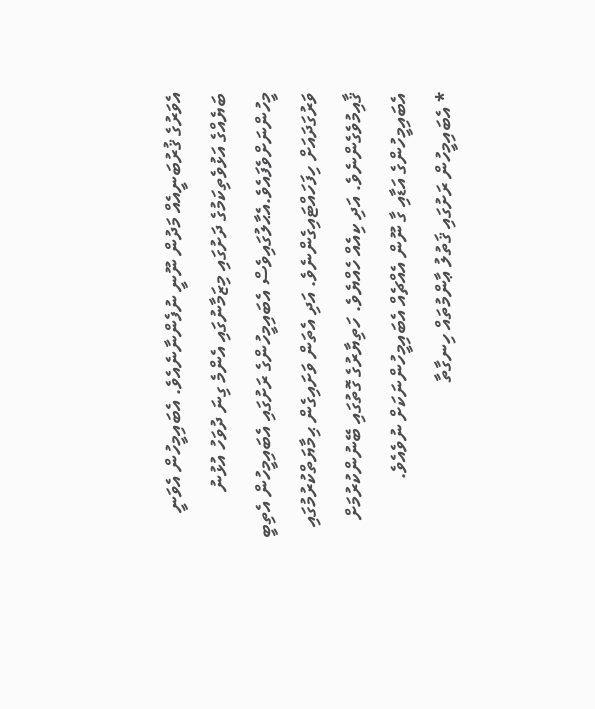އެވަރުގެ ޤުރުބަނީއެއް މަދުން ނޫނީ ނުފެންނާނެއެވެ. އެބައިމީހުން އެވަނީ ބަޔެއްގެ އަޅުވެތިކަމުގެ ދަށުގައި މިޒަމާނުގައި އެންމެ ގިނަ ދުވަހު އުޅުނު މީހުންނަށްވެފައެވެ.އެޙާލުގައިވެސް އެބައިމީހުންގެ ރަށުގައި އެބައިމީހުން އެތިބީ ވަރުގަދައަށް ހިފަހައްޓައިގެންނެވެ. އަދި އެތަން ވަށައިގެން ޙިމާޔަތްކުރުމުގައި ޤާއިމުވެގެންނެވެ. އަދި ކިއެއް ހެއްޔެވެ. ހަތިޔާރުގެ ގޮތުގައި ބޭނުންކުރުމަށް އެބައިމީހުންގެ އަޑާއި ގާ ނޫން އެއްޗެއް އެބައިމީހުންނަކަށް ނުވެއެވެ.
* އެބައިމީހުން ރަށުގައި ޤަތުލު ޢާންމުތައް ހިނގާތާ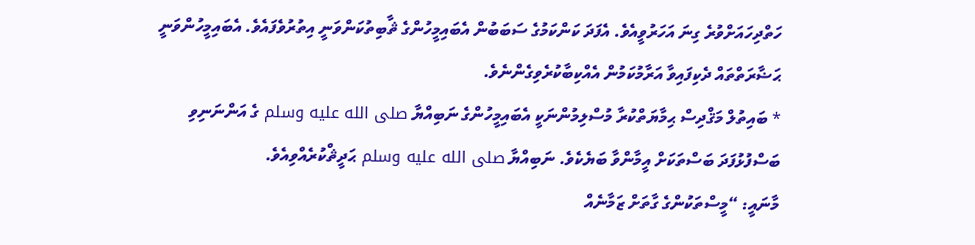ހަތްދިހައަށްވުރެ ގިނަ އަހަރުވީއެވެ. އެފަދަ ކަންކަމުގެ ސަބަބުން އެބައިމީހުންގެ ޘާބިތުކަންވަނީ އިތުރުވެފައެވެ. އެބައިމީހުންވަނީ ޙަޟާރަތްތައް ދެކިފައިވާ އަރާމުކަމުން އެއްކިބާކުރެވިގެންނެވެ.
* ބައިތުލް މަޤްދިސް ޙިމާޔަތްކުރާ މުސްލިމުންނަކީ އެބައިމީހުންގެ ނަބިއްޔާ صلى الله عليه وسلم ގެ އަންނަނިވި ބަސްފުޅުފަދަ ބަސްތަކަށް އީމާންވާ ބަޔެކެވެ. ނަބިއްޔާ صلى الله عليه وسلم ޙަދީޘްކުރެއްވިއެވެ.
މާނައީ: “މީސްތަކުންގެ ގާތަށް ޒަމާނެއް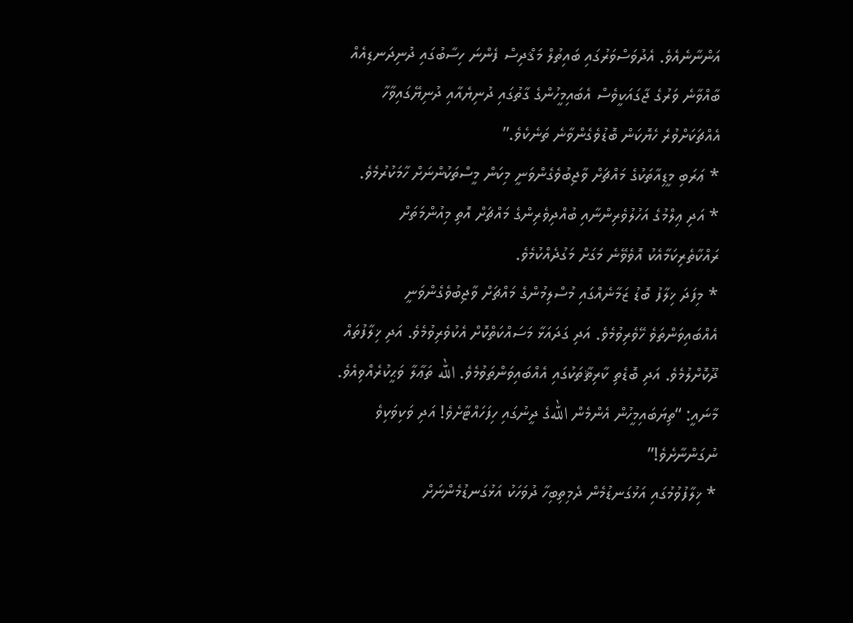އަންނާނެއެވެ. އެދުވަސްވަރުގައި ބައިތުލް މަޤްދިސް ފެންނަ ހިސާބުގައި ދުނިދަނޑިއެއް ބާއްވާނެ ވަރުގެ ޖާގައަކީވެސް އެބައިމީހުންގެ ގާތުގައި ދުނިޔެއާއި ދުނިޔޭގައިވާހާ އެއްޗަކަށްވުރެ ހެޔޮކަން ބޮޑުވެގެންވާނެ ތަނެކެވެ.”
* ޢަރަބި މީޑިއާތަކުގެ މައްޗަށް ވާޖިބުވެގެންވަނީ މިކަން މީސްތަކުންނަށް ހާމަކުރުމެވެ.
* އަދި ޢިލްމުގެ އަހުލުވެރިންނާއި ބުއްދިވެރިންގެ މައްޗަށް އޮތި މިއުންމަތަށް ރައްކާތެރިކަމާއެކު އޮވެވޭނެ މަގަށް މަގުދެއްކުމެވެ.
* މިފަދަ ޚިލާފު ބޮޑު ޒަމާނެއްގައި މުސްލިމުންގެ މައްޗަށް ވާޖިބުވެގެންވަނީ އެއްބައިވަންތަވެ ހޭވެރިވުމެވެ. އަދި ގަދައަޅާ މަސައްކަތްކޮށް އެކުވެރިވުމެވެ. އަދި ޚިލާފުތައް ދޫކޮށްލުމެވެ. އަދި ބޮޑެތި ކާރިޘާތަކުގައި އެއްބައިވަންތަވުމެވެ. الله ތަޢާލާ ވަޙީކުރެއްވިއެވެ.
މާނައީ: “ތިޔަބައިމީހުން އެންމެން اللهގެ ދީނުގައި ހިފަހައްޓާށެވެ! އަދި ވަކިވަކިވެ ނުގަންނާށެވެ!”
* ޚިލާފުވުމުގައި އަޅުގަނޑުމެން ދެމިތިބިހާ ދުވަހަކު އަޅުގަނޑުމެންނަށް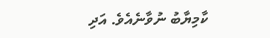ކާމިޔާބު ނުވާނެއެވެ. އަދި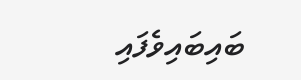ބައިބައިވެފައި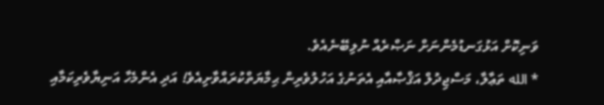ވަނިކޮށް އަޅުގަނޑުމެންނަށް ނަޞްރެއް ނުލިބޭނެއެވެ.
* الله ތަޢާލާ، މަސްޖިދުލް އަޤްޞާއާއި އެތަނުގެ އަހުލުވެރިން ޙިމާޔަތްކުރައްވާށިއެވެ! އަދި އެންމެހާ އަނިޔާވެރިކަމާއި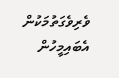ވެރިވެގަތުމަކުން އެބައިމީހުން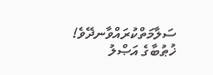ސަލާމަތްކުރައްވާނދޭވެ!
ޚުޠުބާގެ އަޞްލު